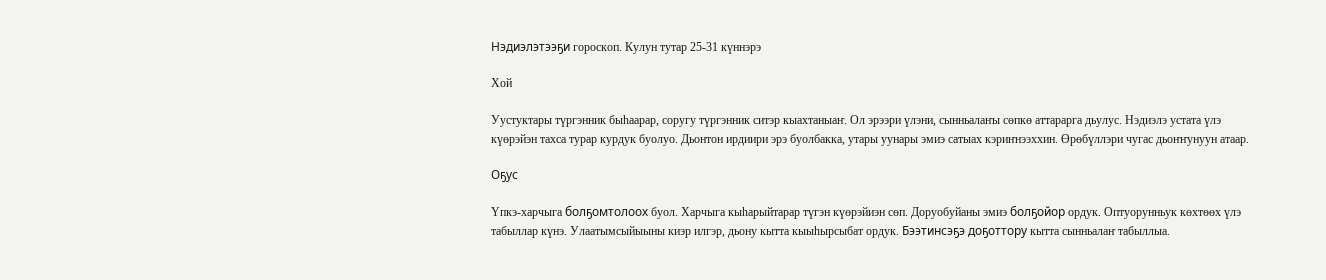Нэдиэлэтээҕи гороскоп. Кулун тутар 25-31 күннэрэ

Хой

Уустуктары түргэнник быһаарар, соругу түргэнник ситэр кыахтаныаҥ. Ол эрээри үлэни, сынньалаҥы сөпкө аттарарга дьулус. Нэдиэлэ устата үлэ күөрэйэн тахса турар курдук буолуо. Дьонтон ирдиири эрэ буолбакка, утары уунары эмиэ сатыах кэриҥнээххин. Өрөбүллэри чугас дьоҥҥунуун атаар.

Оҕус

Үпкэ-харчыга болҕомтолоох буол. Харчыга кыһарыйтарар түгэн күөрэйиэн сөп. Доруобуйаны эмиэ болҕойор ордук. Оптуорунньук көхтөөх үлэ табыллар күнэ. Улаатымсыйыыны киэр илгэр, дьону кытта кыыһырсыбат ордук. Бээтинсэҕэ доҕоттору кытта сынньалаҥ табыллыа.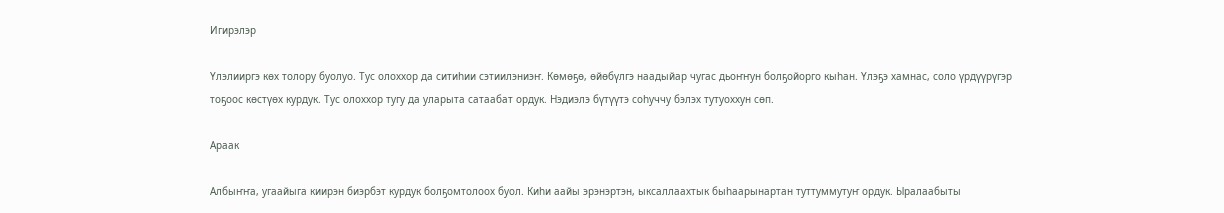Игирэлэр

Үлэлииргэ көх толору буолуо. Тус олоххор да ситиһии сэтиилэниэҥ. Көмөҕө, өйөбүлгэ наадыйар чугас дьоҥҥун болҕойорго кыһан. Үлэҕэ хамнас, соло үрдүүрүгэр тоҕоос көстүөх курдук. Тус олоххор тугу да уларыта сатаабат ордук. Нэдиэлэ бүтүүтэ соһуччу бэлэх тутуоххун сөп.

Араак

Албыҥҥа, угаайыга киирэн биэрбэт курдук болҕомтолоох буол. Киһи аайы эрэнэртэн, ыксаллаахтык быһаарынартан туттуммутуҥ ордук. Ыралаабыты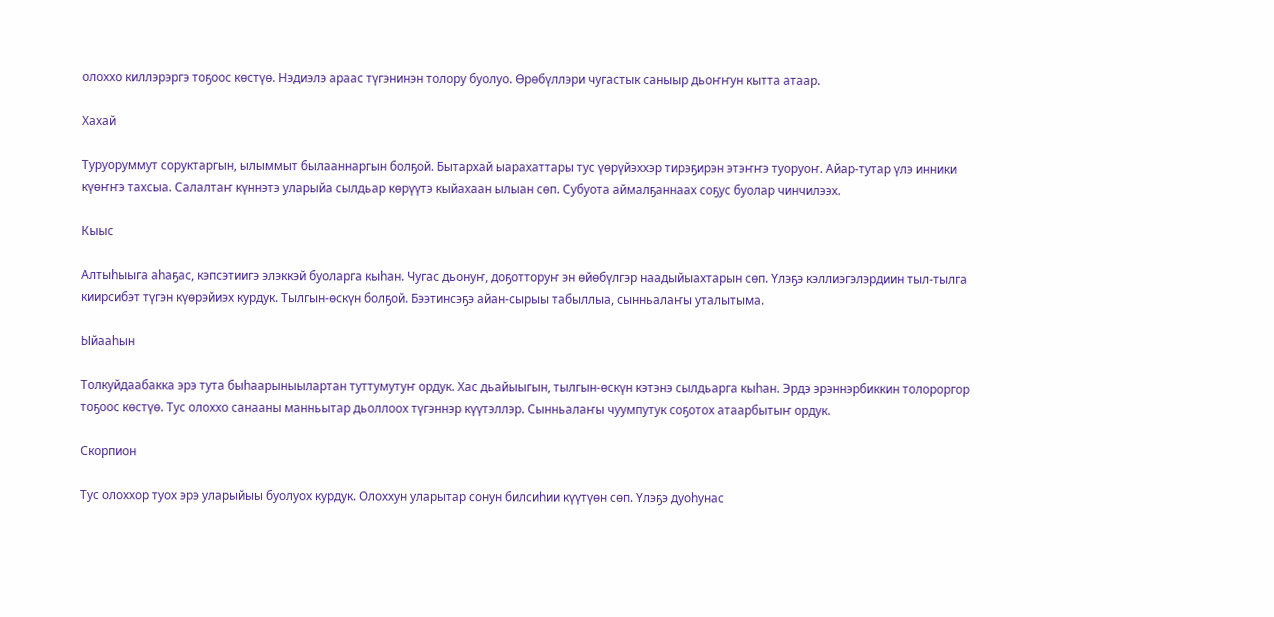олоххо киллэрэргэ тоҕоос көстүө. Нэдиэлэ араас түгэнинэн толору буолуо. Өрөбүллэри чугастык саныыр дьоҥҥун кытта атаар.

Хахай

Туруоруммут соруктаргын, ылыммыт былааннаргын болҕой. Бытархай ыарахаттары тус үөрүйэххэр тирэҕирэн этэҥҥэ туоруоҥ. Айар-тутар үлэ инники күөҥҥэ тахсыа. Салалтаҥ күннэтэ уларыйа сылдьар көрүүтэ кыйахаан ылыан сөп. Субуота аймалҕаннаах соҕус буолар чинчилээх.

Кыыс

Алтыһыыга аһаҕас, кэпсэтиигэ элэккэй буоларга кыһан. Чугас дьонуҥ, доҕотторуҥ эн өйөбүлгэр наадыйыахтарын сөп. Үлэҕэ кэллиэгэлэрдиин тыл-тылга киирсибэт түгэн күөрэйиэх курдук. Тылгын-өскүн болҕой. Бээтинсэҕэ айан-сырыы табыллыа, сынньалаҥы уталытыма.

Ыйааһын

Толкуйдаабакка эрэ тута быһаарыныылартан туттумутуҥ ордук. Хас дьайыыгын, тылгын-өскүн кэтэнэ сылдьарга кыһан. Эрдэ эрэннэрбиккин толороргор тоҕоос көстүө. Тус олоххо санааны манньытар дьоллоох түгэннэр күүтэллэр. Сынньалаҥы чуумпутук соҕотох атаарбытыҥ ордук.

Скорпион

Тус олоххор туох эрэ уларыйыы буолуох курдук. Олоххун уларытар сонун билсиһии күүтүөн сөп. Үлэҕэ дуоһунас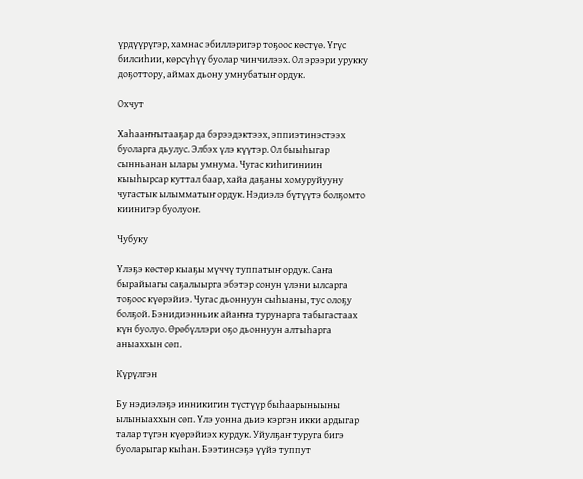үрдүүрүгэр, хамнас эбиллэригэр тоҕоос көстүө. Үгүс билсиһии, көрсүһүү буолар чинчилээх. Ол эрээри урукку доҕоттору, аймах дьону умнубатыҥ ордук.

Охчут

Хаһааҥҥытааҕар да бэрээдэктээх, эппиэтинэстээх буоларга дьулус. Элбэх үлэ күүтэр. Ол быыһыгар сынньанан ылары умнума. Чугас киһигиниин кыыһырсар куттал баар, хайа даҕаны хомуруйууну чугастык ылымматыҥ ордук. Нэдиэлэ бүтүүтэ болҕомто киинигэр буолуоҥ.

Чубуку

Үлэҕэ көстөр кыаҕы мүччү туппатыҥ ордук. Саҥа бырайыагы саҕалыырга эбэтэр сонун үлэни ылсарга тоҕоос күөрэйиэ. Чугас дьоннуун сыһыаны, тус олоҕу болҕой. Бэнидиэнньик айаҥҥа турунарга табыгастаах күн буолуо. Өрөбүллэри оҕо дьоннуун алтыһарга аныаххын сөп.

Күрүлгэн

Бу нэдиэлэҕэ инникигин түстүүр быһаарыныыны ылыныаххын сөп. Үлэ уонна дьиэ кэргэн икки ардыгар талар түгэн күөрэйиэх курдук. Уйулҕаҥ туруга бигэ буоларыгар кыһан. Бээтинсэҕэ үүйэ туппут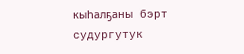кыһалҕаны бэрт судургутук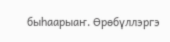быһаарыаҥ. Өрөбүллэргэ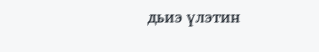дьиэ үлэтин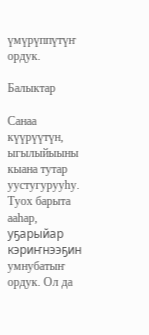үмүрүппүтүҥ ордук.

Балыктар

Санаа күүрүүтүн, ыгылыйыыны кыана тутар уустугурууһу. Туох барыта ааһар, уҕарыйар кэриҥнээҕин умнубатыҥ ордук. Ол да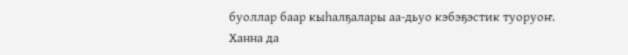буоллар баар кыһалҕалары аа-дьуо кэбэҕэстик туоруоҥ. Ханна да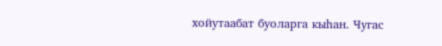хойутаабат буоларга кыһан. Чугас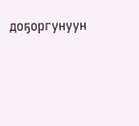доҕоргунуун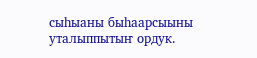сыһыаны быһаарсыыны уталыппытыҥ ордук.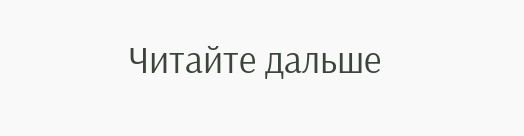Читайте дальше